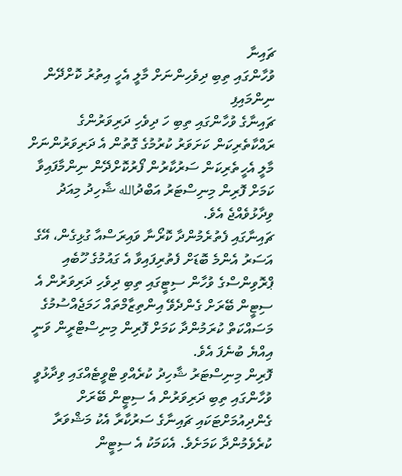ޗައިނާ
ވުހާންގައި ތިބި ދިވެހިންނަށް މާލީ އެހީ އިތުރު ކޮށްދޭން ނިންމައިފި
ޗައިނާގެ ވުހާންގައި ތިބި ހަ ދިވެހި ދަރިވަރުންގެ ރައްކާތެރިކަން ކަށަވަރު ކުރުމުގެ ގޮތުން އެ ދަރިވަރުންނަށް މާލީ އެހީތެރިކަން ސަރުކާރުން ފޯރުކޮށްދޭން ނިންމާފައިވާ ކަމަށް ފޮރިން މިނިސްޓަރު އަބްދުالله ޝާހިދު މިއަދު ވިދާޅުވެއްޖެ އެވެ.
ޗައިނާގައި ފެތުރެމުންދާ ކޮރޯނާ ވައިރަސްއާ ގުޅިގެން، އޭގެ އަސަރު އެންމެ ބޮޑަށް ފެތުރިފައިވާ އެ ގައުމުގެ ހޫބެއި ޕްރޮވިންސްގެ ވުހާން ސިޓީގައި ތިބި ދިވެހި ދަރިވަރުން އެ ސިޓީން ބޭރަށް ގެންދެވޭ އިންތިޒާމްތައް ހަމަޖެއްސުމުގެ މަސައްކަތް ކުރަމުންދާ ކަމަށް ފޮރިން މިނިސްޓްރީން ވަނީ އިއްޔެ ބުނެފަ އެވެ.
ފޮރިން މިނިސްޓަރު ޝާހިދު ކުރެއްވި ޓްވީޓެއްގައި ވިދާޅުވީ ވުހާންގައި ތިބި ދަރިވަރުން އެ ސިޓީން ބޭރަށް ގެންދިއުމަށްޓަކައި ޗައިނާގެ ސަރުކާރާ އެކު މަޝްވަރާ ކުރެވެމުންދާ ކަމަށެވެ. އެކަމަކު އެ ސިޓީން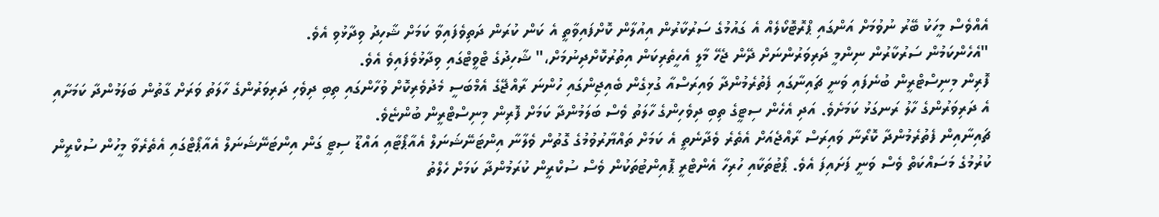އެއްވެސް މީހަކު ބޭރު ނުވުމަށް އަންގައި ޕްރޮޓޮކޯލެއް އެ ގައުމުގެ ސަރުކާރުން އިއުލާން ކޮށްފައިވާތީ އެ ކަން ކުރަން ދަތިވެފައިވާ ކަމަށް ޝާހިދު ވިދާޅުވި އެވެ.
"އެހެންކަމުން ސަރުކާރުން ނިންމީ ދަރިވަރުންނަށް ދޭން ޖެހޭ މާލީ އެހީތެރިކަން އިތުރުކޮށްދިނުމަށް،" ޝާހިދުގެ ޓްވީޓްގައި ވިދާޅުވެފައިވެ އެވެ.
ފޮރިން މިނިސްޓްރީން ބުނެފައި ވަނީ ޗައިނާގައި ފެތުރެމުންދާ ވައިރަސްއާ ގުޅިގެން ބެއިޖިންގައި ހުންނަ ރާއްޖޭގެ އެމްބަސީ މެދުވެރިކޮށް ވުހާންގައި ތިބި ދިވެހި ދަރިވަރުންގެ ހާލަތު ވަރަށް ގާތުން ބަލަމުންދާ ކަމަށާއި އެ ދަރިވަރުންގެ ހާލު ރަނގަޅު ކަމަށެވެ. އަދި އެހެން ސިޓީގެ ތިބި ދިވެހިންގެ ހާލަތު ވެސް ބަލަމުންދާ ކަމަށް ފޮރިން މިނިސްޓްރީން ބުންޏެވެ.
ޗައިނާއިން ފެތުރެމުންދާ ކޮރޯނާ ވައިރަސް ރާއްޖެއަށް އެތެރެ ވެދާނެތީ އެ ކަމަށް ތައްޔާރުވުމުގެ ގޮތުން ވެލާނާ އިންޓަނޭޝަނަލް އެއާޕޯޓާއި އައްޑޫ ސިޓީ ގަން އިންޓަނޭޝަނަލް އެއާޕޯޓްގައި އެތެރެވާ މީހުން ސުކްރީން ކުރުމުގެ މަސައްކަތް ވެސް ވަނީ ފަށައިފަ އެވެ. ޕޯޓުތަކާއި ހުރިހާ އެންޓްރީ ޕޮއިންޓުތަކުން ވެސް ސުކްރީން ކުރަމުންދާ ކަމަށް ހެލްތު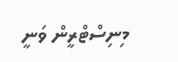މިނިސްޓްރީން ވަނީ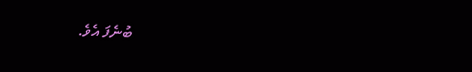ބުނެފަ އެވެ.